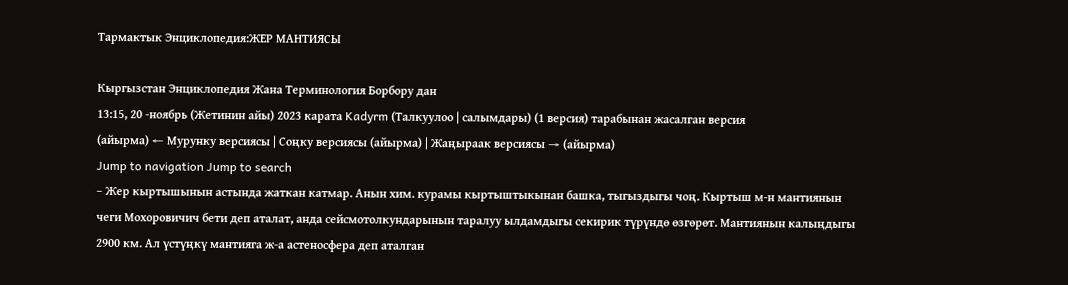Тармактык Энциклопедия:ЖЕР МАНТИЯСЫ

Кыргызстан Энциклопедия Жана Терминология Борбору дан
13:15, 20 -ноябрь (Жетинин айы) 2023 карата Kadyrm (Талкуулоо | салымдары) (1 версия) тарабынан жасалган версия
(айырма) ← Мурунку версиясы | Соңку версиясы (айырма) | Жаңыраак версиясы → (айырма)
Jump to navigation Jump to search
– Жер кыртышынын астында жаткан катмар. Анын хим. курамы кыртыштыкынан башка, тыгыздыгы чоң. Кыртыш м-н мантиянын чеги Мохоровичич бети деп аталат, анда сейсмотолкундарынын таралуу ылдамдыгы секирик түрүндө өзгөрөт. Мантиянын калыңдыгы 2900 км. Ал үстүңкү мантияга ж-а астеносфера деп аталган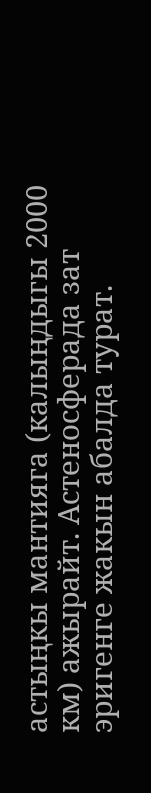астыңкы мантияга (калыңдыгы 2000 км) ажырайт. Астеносферада зат эригенге жакын абалда турат.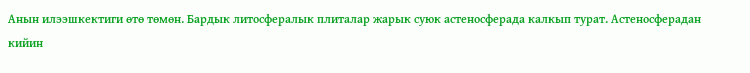Анын илээшкектиги өтө төмөн. Бардык литосфералык плиталар жарык суюк астеносферада калкып турат. Астеносферадан кийин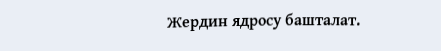Жердин ядросу башталат.